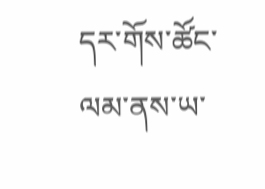དར་གོས་ཚོང་ལམ་ནས་ཡ་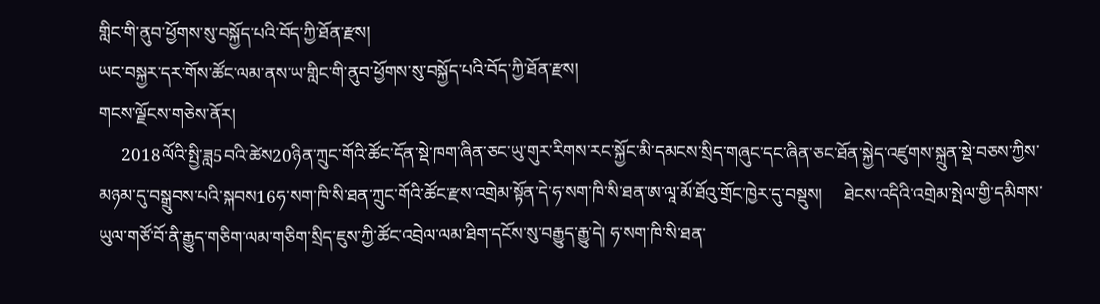གླིང་གི་ནུབ་ཕྱོགས་སུ་བསྐྱོད་པའི་བོད་ཀྱི་ཐོན་རྫས།
ཡང་བསྐྱར་དར་གོས་ཚོང་ལམ་ནས་ཡ་གླིང་གི་ནུབ་ཕྱོགས་སུ་བསྐྱོད་པའི་བོད་ཀྱི་ཐོན་རྫས།
གངས་ལྗོངས་གཅེས་ནོར།
     2018ལོའི་སྤྱི་ཟླ5བའི་ཚེས20ཉིན་ཀྲུང་གོའི་ཚོང་དོན་སྡེ་ཁག་ཞིན་ཅང་ཡུ་གུར་རིགས་རང་སྐྱོང་མི་དམངས་སྲིད་གཞུང་དང་ཞིན་ཅང་ཐོན་སྐྱེད་འཛུགས་སྐྲུན་སྡེ་བཅས་ཀྱིས་མཉམ་དུ་བསྒྲུབས་པའི་སྐབས16ཧ་སག་ཁི་སི་ཐན་ཀྲུང་གོའི་ཚོང་རྫས་འགྲེམ་སྟོན་དེ་ཧ་སག་ཁི་སི་ཐན་ཨ་ལཱ་མོ་ཐོའུ་གྲོང་ཁྱེར་དུ་བསྡུས།     ཐེངས་འདིའི་འགྲེམ་སྤེལ་གྱི་དམིགས་ཡུལ་གཙོ་བོ་ནི་རྒྱུད་གཅིག་ལམ་གཅིག་སྲིད་ཇུས་ཀྱི་ཚོང་འབྲེལ་ལམ་ཐིག་དངོས་སུ་བརྒྱུད་རྒྱུ་དེ། ཧ་སག་ཁི་སི་ཐན་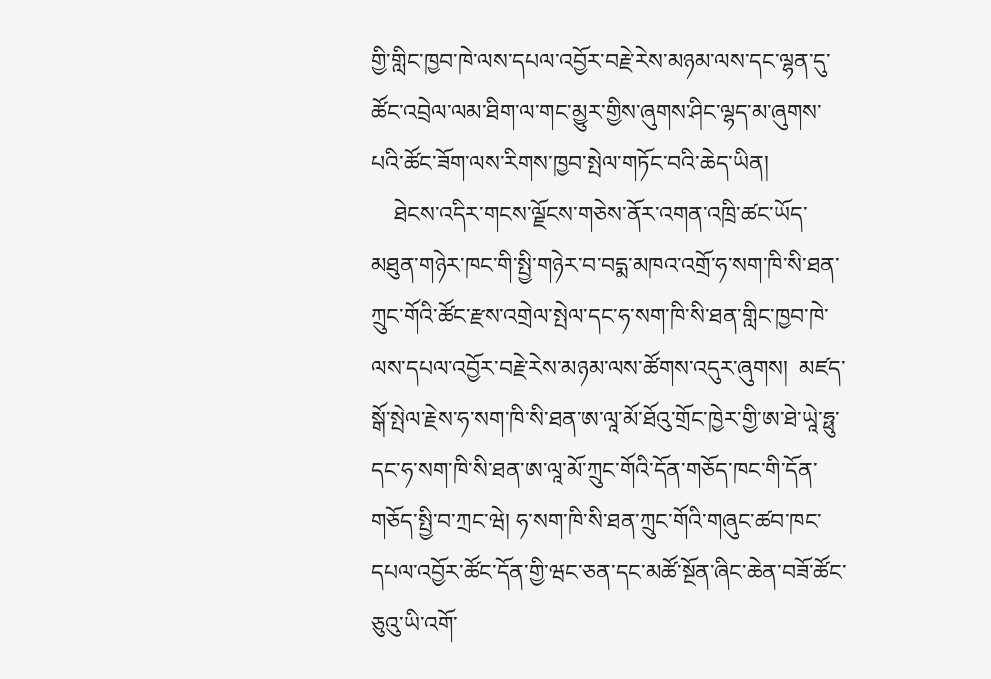གྱི་གླིང་ཁྱབ་ཁེ་ལས་དཔལ་འབྱོར་བརྗེ་རེས་མཉམ་ལས་དང་ལྷན་དུ་ཚོང་འབྲེལ་ལམ་ཐིག་ལ་གང་མྱུར་གྱིས་ཞུགས་ཤིང་ལྷད་མ་ཞུགས་པའི་ཚོང་ཟོག་ལས་རིགས་ཁྱབ་སྤེལ་གཏོང་བའི་ཆེད་ཡིན།
    ཐེངས་འདིར་གངས་ལྗོངས་གཅེས་ནོར་འགན་འཁྲི་ཚང་ཡོད་མཐུན་གཉེར་ཁང་གི་སྤྱི་གཉེར་བ་བདྨ་མཁའ་འགྲོ་ཧ་སག་ཁི་སི་ཐན་ཀྲུང་གོའི་ཚོང་རྫས་འགྲེལ་སྤེལ་དང་ཧ་སག་ཁི་སི་ཐན་གླིང་ཁྱབ་ཁེ་ལས་དཔལ་འབྱོར་བརྗེ་རེས་མཉམ་ལས་ཚོགས་འདུར་ཞུགས།  མཛད་སྒོ་སྤེལ་རྗེས་ཧ་སག་ཁི་སི་ཐན་ཨ་ལཱ་མོ་ཐོའུ་གྲོང་ཁྱེར་གྱི་ཨ་ཐེ་ཡཱེ་ཧྥུ་དང་ཧ་སག་ཁི་སི་ཐན་ཨ་ལཱ་མོ་ཀྲུང་གོའི་དོན་གཅོད་ཁང་གི་དོན་གཅོད་སྤྱི་བ་ཀྲང་ཝེ། ཧ་སག་ཁི་སི་ཐན་ཀྲུང་གོའི་གཞུང་ཚབ་ཁང་དཔལ་འབྱོར་ཚོང་དོན་གྱི་ཝང་ཅན་དང་མཚོ་སྔོན་ཞིང་ཆེན་བཟོ་ཚོང་ཅུའུ་ཡི་འགོ་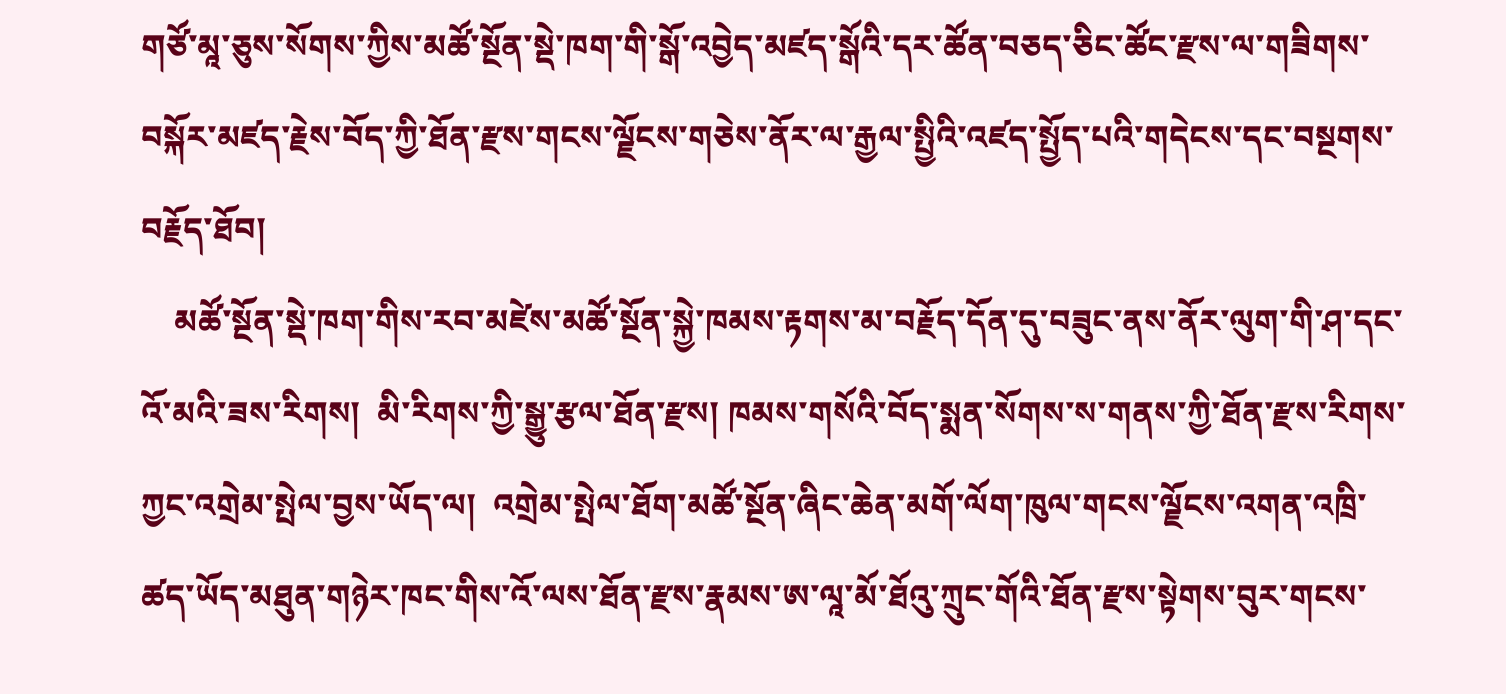གཙོ་མཱ་ཅུས་སོགས་ཀྱིས་མཚོ་སྔོན་སྡེ་ཁག་གི་སྒོ་འབྱེད་མཛད་སྒོའི་དར་ཚོན་བཅད་ཅིང་ཚོང་རྫས་ལ་གཟིགས་བསྐོར་མཛད་རྗེས་བོད་ཀྱི་ཐོན་རྫས་གངས་ལྗོངས་གཅེས་ནོར་ལ་རྒྱལ་སྤྱིའི་འཛད་སྤྱོད་པའི་གདེངས་དང་བསྔགས་བརྗོད་ཐོབ།
    མཚོ་སྔོན་སྡེ་ཁག་གིས་རབ་མཛེས་མཚོ་སྔོན་སྐྱེ་ཁམས་རྟགས་མ་བརྗོད་དོན་དུ་བཟུང་ནས་ནོར་ལུག་གི་ཤ་དང་འོ་མའི་ཟས་རིགས།  མི་རིགས་ཀྱི་སྒྱུ་རྩལ་ཐོན་རྫས། ཁམས་གསོའི་བོད་སྨན་སོགས་ས་གནས་ཀྱི་ཐོན་རྫས་རིགས་ཀྱང་འགྲེམ་སྤེལ་བྱས་ཡོད་ལ།  འགྲེམ་སྤེལ་ཐོག་མཚོ་སྔོན་ཞིང་ཆེན་མགོ་ལོག་ཁུལ་གངས་ལྗོངས་འགན་འཁྲི་ཚད་ཡོད་མཐུན་གཉེར་ཁང་གིས་འོ་ལས་ཐོན་རྫས་རྣམས་ཨ་ལཱ་མོ་ཐོའུ་ཀྲུང་གོའི་ཐོན་རྫས་སྟེགས་བུར་གངས་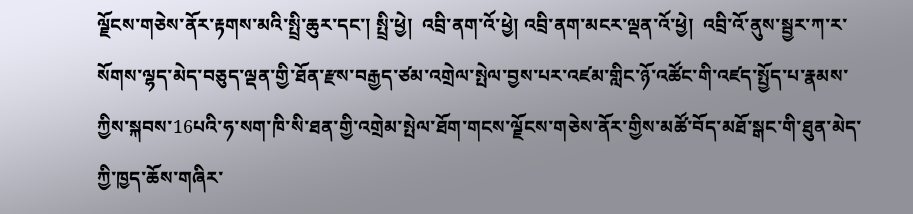ལྗོངས་གཅེས་ནོར་རྟགས་མའི་སྤྲི་ཆུར་དང་། སྤྲི་ཕྱེ།  འབྲི་ནག་འོ་ཕྱེ། འབྲི་ནག་མངར་ལྡན་འོ་ཕྱེ།  འབྲི་འོ་ནུས་སྦྱར་ཀ་ར་སོགས་ལྷད་མེད་བཅུད་ལྡན་གྱི་ཐོན་རྫས་བརྒྱད་ཙམ་འགྲེལ་སྤེལ་བྱས་པར་འཛམ་གླིང་ཉོ་འཚོང་གི་འཛད་སྤྱོད་པ་རྣམས་ཀྱིས་སྐབས་16པའི་ཧ་སག་ཁི་སི་ཐན་གྱི་འགྲེམ་སྤེལ་ཐོག་གངས་ལྗོངས་གཅེས་ནོར་གྱིས་མཚོ་བོད་མཐོ་སྒང་གི་ཐུན་མེད་ཀྱི་ཁྱད་ཆོས་གཞིར་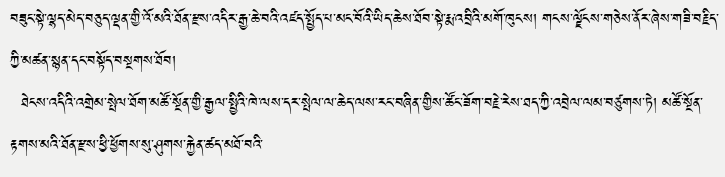བཟུང་སྟེ་ལྷད་མེད་བཅུད་ལྡན་གྱི་འོ་མའི་ཐོན་རྫས་འདིར་རྒྱ་ཆེ་བའི་འཛད་སྤྱོད་པ་མང་བོའི་ཡིད་ཆེས་ཐོབ་སྟེ་རྨ་འབྲིའི་མགོ་ཁུངས། གངས་ལྗོངས་གཅེས་ནོར་ཞེས་གཟི་བརྗིད་ཀྱི་མཚན་སྙན་དང་བསྟོད་བསྔགས་ཐོབ།
  ཐེངས་འདིའི་འགྲེམ་སྤེལ་ཐོག་མཚོ་སྔོན་གྱི་རྒྱལ་སྤྱིའི་ཁེ་ལས་དར་སྤེལ་ལ་ཆེད་ལས་རང་བཞིན་གྱིས་ཚོང་ཟོག་བརྗེ་རེས་ཐད་ཀྱི་འབྲེལ་ལམ་བཙུགས་ཏེ། མཚོ་སྔོན་རྟགས་མའི་ཐོན་རྫས་ཕྱི་ཕྱོགས་སུ་ཤུགས་རྐྱེན་ཚད་མཐོ་བའི་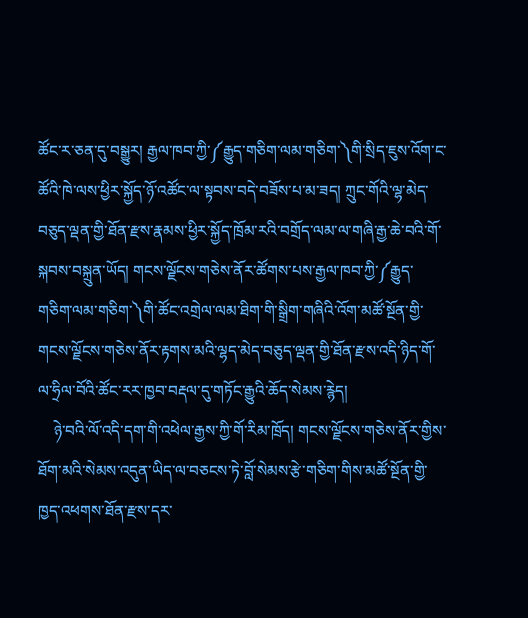ཚོང་ར་ཅན་དུ་བསྒྱུར། རྒྱལ་ཁབ་ཀྱི་༼རྒྱུད་གཅིག་ལམ་གཅིག་༽གི་སྲིད་ཇུས་འོག་ང་ཚོའི་ཁེ་ལས་ཕྱིར་སྐྱོད་ཉོ་འཚོང་ལ་སྟབས་བདེ་བཟོས་པ་མ་ཟད། ཀྲུང་གོའི་ལྷ་མེད་བཅུད་ལྡན་གྱི་ཐོན་རྫས་རྣམས་ཕྱིར་སྐྱོད་ཁྲོམ་རའི་བགྲོད་ལམ་ལ་གཞི་རྒྱ་ཆེ་བའི་གོ་སྐབས་བསྐྲུན་ཡོད། གངས་ལྗོངས་གཅེས་ནོར་ཚོགས་པས་རྒྱལ་ཁབ་ཀྱི་༼རྒྱུད་གཅིག་ལམ་གཅིག་༽གི་ཚོང་འགྲེལ་ལམ་ཐིག་གི་སྒྲིག་གཞིའི་འོག་མཚོ་སྔོན་གྱི་གངས་ལྗོངས་གཅེས་ནོར་རྟགས་མའི་ལྷད་མེད་བཅུད་ལྡན་གྱི་ཐོན་རྫས་འདི་ཉིད་གོ་ལ་ཧྲིལ་བོའི་ཚོང་རར་ཁྱབ་བརྡལ་དུ་གཏོང་རྒྱུའི་ཆོད་སེམས་རྙེད།
    ཉེ་བའི་ལོ་འདི་དག་གི་འཕེལ་རྒྱས་ཀྱི་གོ་རིམ་ཁྲོད། གངས་ལྗོངས་གཅེས་ནོར་གྱིས་ཐོག་མའི་སེམས་འདུན་ཡིད་ལ་བཅངས་ཏེ་བློ་སེམས་རྩེ་གཅིག་གིས་མཚོ་སྔོན་གྱི་ཁྱད་འཕགས་ཐོན་རྫས་དར་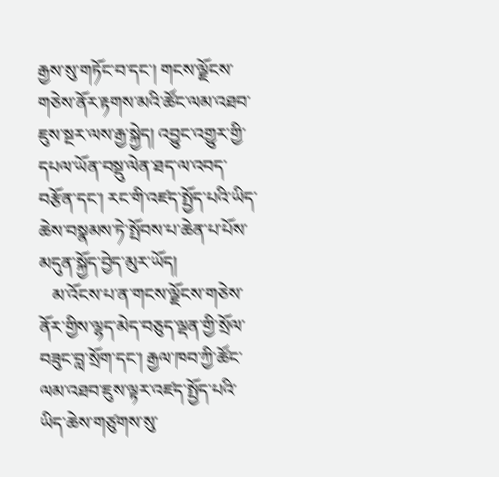རྒྱས་སུ་གཏོང་བ་དང་། གངས་ལྗོངས་གཅེས་ནོར་རྟགས་མའི་ཚོང་ལམ་འཐབ་ཇུས་སྔར་ལས་རྒྱ་སྐྱེད། འབྱུང་འགྱུར་གྱི་དཔལ་ཡོན་བསྡུ་ལེན་ཐད་ལ་འབད་བརྩོན་དང་། རང་གི་འཛད་སྤྱོད་པའི་ཡིད་ཆེས་བསྣམས་ཏེ་སྤོབས་པ་ཆེན་པ་པོས་མདུན་སྐྱོད་བྱེད་མུར་ཡོད།
   མ་འོངས་པ་ན་གངས་ལྗོངས་གཅེས་ནོར་གྱིས་ལྷད་མེད་བཅུད་ལྡན་གྱི་སྲོལ་བཟུང་བླ་སྲོག་དང་། རྒྱལ་ཁབ་ཀྱི་ཚོང་ལམ་འཐབ་ཇུས་ལྟར་འཛད་སྤྱོད་པའི་ཡིད་ཆེས་གཙུགས་སུ་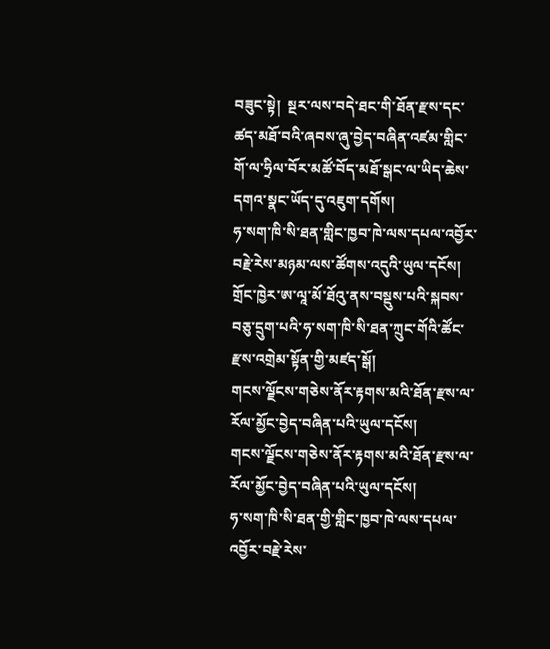བཟུང་སྟེ།  སྔར་ལས་བདེ་ཐང་གི་ཐོན་རྫས་དང་ཚད་མཐོ་བའི་ཞབས་ཞུ་བྱེད་བཞིན་འཛམ་གླིང་གོ་ལ་ཧྲིལ་བོར་མཚོ་བོད་མཐོ་སྒང་ལ་ཡིད་ཆེས་དགའ་སྣང་ཡོད་དུ་འཇུག་དགོས།
ཧ་སག་ཁི་སི་ཐན་གླིང་ཁྱབ་ཁེ་ལས་དཔལ་འབྱོར་བརྗེ་རེས་མཉམ་ལས་ཚོགས་འདུའི་ཡུལ་དངོས།
གྲོང་ཁྱེར་ཨ་ལཱ་མོ་ཐོའུ་ནས་བསྡུས་པའི་སྐབས་བཅུ་དྲུག་པའི་ཧ་སག་ཁི་སི་ཐན་ཀྲུང་གོའི་ཚོང་རྫས་འགྲེམ་སྟོན་གྱི་མཛད་སྒོ།
གངས་ལྗོངས་གཅེས་ནོར་རྟགས་མའི་ཐོན་རྫས་ལ་རོལ་མྱོང་བྱེད་བཞིན་པའི་ཡུལ་དངོས།
གངས་ལྗོངས་གཅེས་ནོར་རྟགས་མའི་ཐོན་རྫས་ལ་རོལ་མྱོང་བྱེད་བཞིན་པའི་ཡུལ་དངོས།
ཧ་སག་ཁི་སི་ཐན་གྱི་གླིང་ཁྱབ་ཁེ་ལས་དཔལ་འབྱོར་བརྗེ་རེས་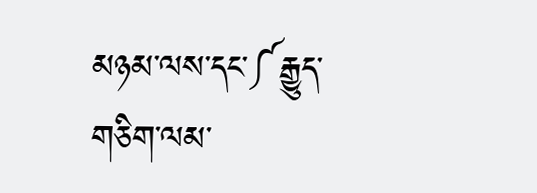མཉམ་ལས་དང་༼རྒྱུད་གཅིག་ལམ་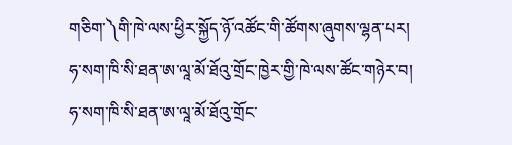གཅིག་༽གི་ཁེ་ལས་ཕྱིར་སྐྱོད་ཉོ་འཚོང་གི་ཚོགས་ཞུགས་ལྷན་པར།
ཧ་སག་ཁི་སི་ཐན་ཨ་ལཱ་མོ་ཐོའུ་གྲོང་ཁྱེར་གྱི་ཁེ་ལས་ཚོང་གཉེར་བ།
ཧ་སག་ཁི་སི་ཐན་ཨ་ལཱ་མོ་ཐོའུ་གྲོང་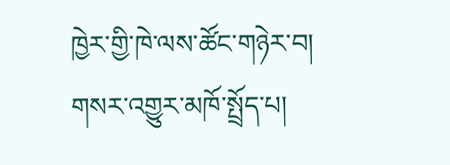ཁྱེར་གྱི་ཁེ་ལས་ཚོང་གཉེར་བ།
གསར་འགྱུར་མཁོ་སྤྲོད་པ།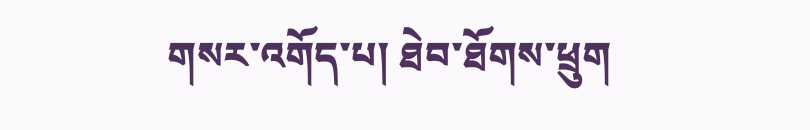གསར་འགོད་པ། ཐེབ་ཐོགས་ཕྲུག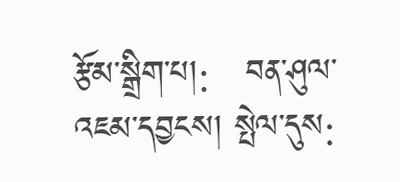རྩོམ་སྒྲིག་པ།:   བན་ཤུལ་འཇམ་དབྱངས། སྤེལ་དུས: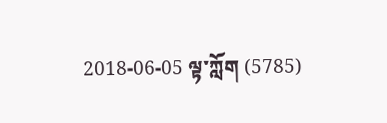2018-06-05 ལྟ་ཀློག (5785)